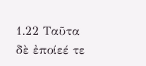1.22 Ταῦτα δὲ ἐποίεέ τε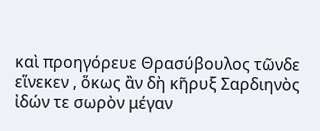καὶ προηγόρευε Θρασύβουλος τῶνδε εἵνεκεν , ὅκως ἂν δὴ κῆρυξ Σαρδιηνὸς ἰδών τε σωρὸν μέγαν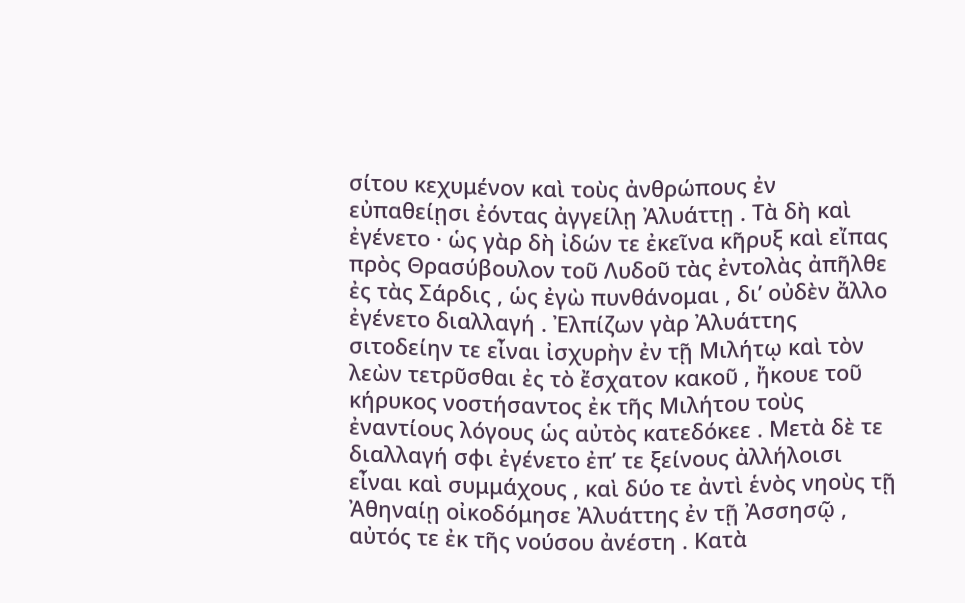σίτου κεχυμένον καὶ τοὺς ἀνθρώπους ἐν εὐπαθείῃσι ἐόντας ἀγγείλῃ Ἀλυάττῃ . Τὰ δὴ καὶ ἐγένετο · ὡς γὰρ δὴ ἰδών τε ἐκεῖνα κῆρυξ καὶ εἴπας πρὸς Θρασύβουλον τοῦ Λυδοῦ τὰς ἐντολὰς ἀπῆλθε ἐς τὰς Σάρδις , ὡς ἐγὼ πυνθάνομαι , δι’ οὐδὲν ἄλλο ἐγένετο διαλλαγή . Ἐλπίζων γὰρ Ἀλυάττης σιτοδείην τε εἶναι ἰσχυρὴν ἐν τῇ Μιλήτῳ καὶ τὸν λεὼν τετρῦσθαι ἐς τὸ ἔσχατον κακοῦ , ἤκουε τοῦ κήρυκος νοστήσαντος ἐκ τῆς Μιλήτου τοὺς ἐναντίους λόγους ὡς αὐτὸς κατεδόκεε . Μετὰ δὲ τε διαλλαγή σφι ἐγένετο ἐπ’ τε ξείνους ἀλλήλοισι εἶναι καὶ συμμάχους , καὶ δύο τε ἀντὶ ἑνὸς νηοὺς τῇ Ἀθηναίῃ οἰκοδόμησε Ἀλυάττης ἐν τῇ Ἀσσησῷ , αὐτός τε ἐκ τῆς νούσου ἀνέστη . Κατὰ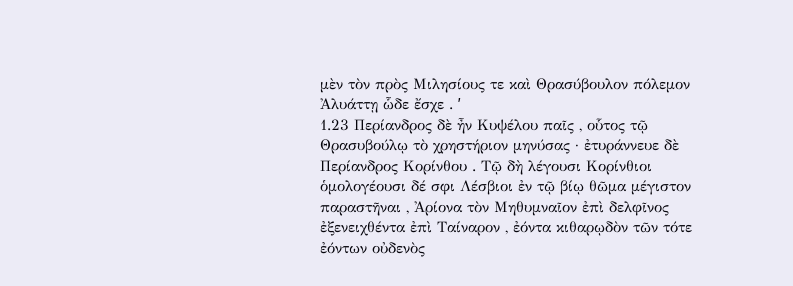μὲν τὸν πρὸς Μιλησίους τε καὶ Θρασύβουλον πόλεμον Ἀλυάττῃ ὧδε ἔσχε . ʹ
1.23 Περίανδρος δὲ ἦν Κυψέλου παῖς , οὗτος τῷ Θρασυβούλῳ τὸ χρηστήριον μηνύσας · ἐτυράννευε δὲ Περίανδρος Κορίνθου . Τῷ δὴ λέγουσι Κορίνθιοι ὁμολογέουσι δέ σφι Λέσβιοι ἐν τῷ βίῳ θῶμα μέγιστον παραστῆναι , Ἀρίονα τὸν Μηθυμναῖον ἐπὶ δελφῖνος ἐξενειχθέντα ἐπὶ Ταίναρον , ἐόντα κιθαρῳδὸν τῶν τότε ἐόντων οὐδενὸς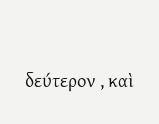δεύτερον , καὶ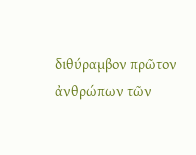διθύραμβον πρῶτον ἀνθρώπων τῶν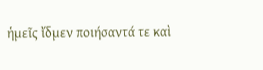ἡμεῖς ἴδμεν ποιήσαντά τε καὶ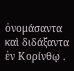ὀνομάσαντα καὶ διδάξαντα ἐν Κορίνθῳ .